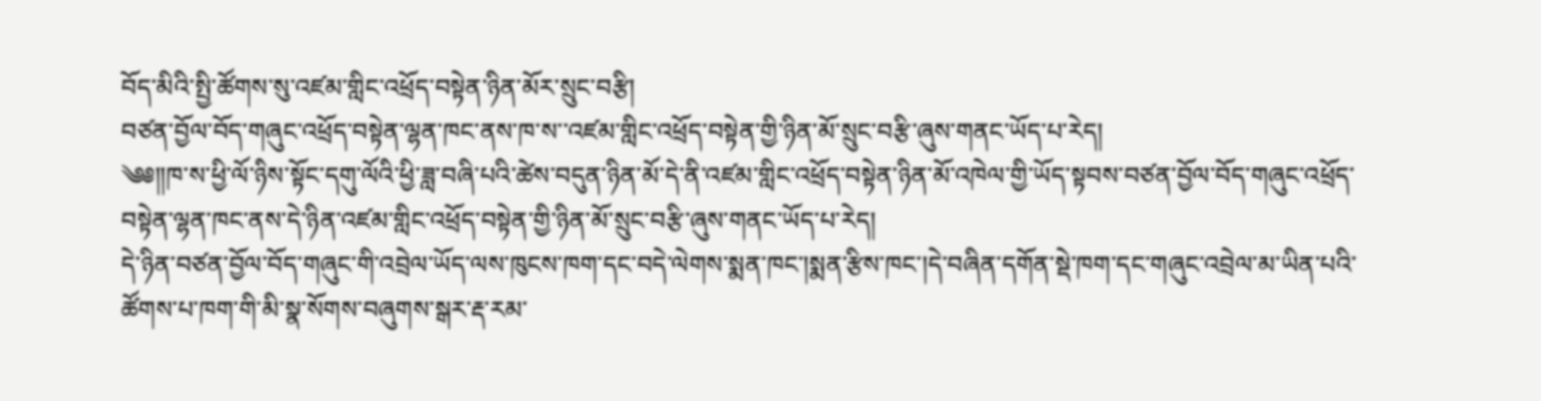བོད་མིའི་སྤྱི་ཚོགས་སུ་འཛམ་གླིང་འཕྲོད་བསྟེན་ཉིན་མོར་སྲུང་བརྩི།
བཙན་བྱོལ་བོད་གཞུང་འཕྲོད་བསྟེན་ལྷན་ཁང་ནས་ཁ་ས་་འཛམ་གླིང་འཕྲོད་བསྟེན་གྱི་ཉིན་མོ་སྲུང་བརྩི་ཞུས་གནང་ཡོད་པ་རེད།
༄༅༎ཁ་ས་ཕྱི་ལོ་ཉིས་སྟོང་དགུ་ལོའི་ཕྱི་ཟླ་བཞི་པའི་ཚེས་བདུན་ཉིན་མོ་དེ་ནི་འཛམ་གླིང་འཕྲོད་བསྟེན་ཉིན་མོ་འཁེལ་གྱི་ཡོད་སྟབས་བཙན་བྱོལ་བོད་གཞུང་འཕྲོད་བསྟེན་ལྷན་ཁང་ནས་དེ་ཉིན་འཛམ་གླིང་འཕྲོད་བསྟེན་གྱི་ཉིན་མོ་སྲུང་བརྩི་ཞུས་གནང་ཡོད་པ་རེད།
དེ་ཉིན་བཙན་བྱོལ་བོད་གཞུང་གི་འབྲེལ་ཡོད་ལས་ཁུངས་ཁག་དང་བདེ་ལེགས་སྨན་ཁང་།སྨན་རྩིས་ཁང་།དེ་བཞིན་དགོན་སྡེ་ཁག་དང་གཞུང་འབྲེལ་མ་ཡིན་པའི་ཚོགས་པ་ཁག་གི་མི་སྣ་སོགས་བཞུགས་སྒར་རྡ་རམ་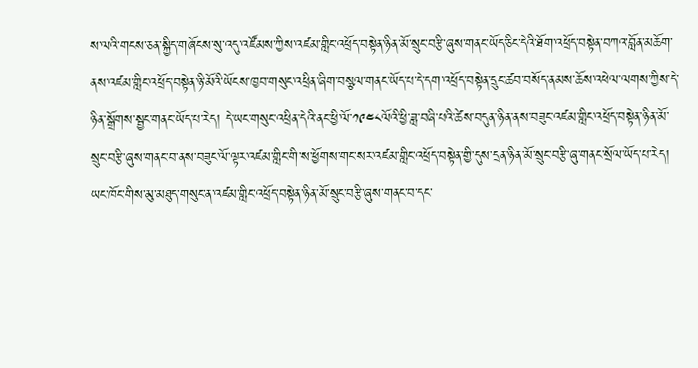ས་ལའི་གངས་ཅན་སྐྱིད་གཞོངས་སུ་འདུ་འཛོམས་ཀྱིས་འཛམ་གླིང་འཕྲོད་བསྟེན་ཉིན་མོ་སྲུང་བརྩི་ཞུས་གནང་ཡོད་ཅིང་དེའི་ཐོག་འཕྲོད་བསྟེན་བཀའ་བློན་མཆོག་ནས་འཛམ་གླིང་འཕྲོད་བསྟེན་ཉི་མོའི་ཡོངས་ཁྱབ་གསུང་འཕྲིན་ཞིག་བསྩལ་གནང་ཡོད་པ་དེ་དག་འཕྲོད་བསྟེན་དྲུང་ཚབ་བསོད་ནམས་ཆོས་འཕེལ་ལགས་ཀྱིས་དེ་ཉིན་སྒྲོགས་སྦྱང་གནང་ཡོད་པ་རེད། དེ་ཡང་གསུང་འཕྲིན་དེའི་ནང་ཕྱི་ལོ་༡༩༤༨ལོའི་ཕྱི་ཟླ་བཞི་པའི་ཚེས་བདུན་ཉིན་ནས་བཟུང་འཛམ་གླིང་འཕྲོད་བསྟེན་ཉིན་མོ་སྲུང་བརྩི་ཞུས་གནང་བ་ནས་བཟུང་ལོ་ལྟར་འཛམ་གླིང་གི་ས་ཕྱོགས་གང་སར་འཛམ་གླིང་འཕྲོད་བསྟེན་གྱི་དུས་དྲན་ཉིན་མོ་སྲུང་བརྩི་ཞུ་གནང་སྲོལ་ཡོད་པ་རེད། ཡང་ཁོང་གིས་མུ་མཐུད་གསུང་ན་འཛམ་གླིང་འཕྲོད་བསྟེན་ཉིན་མོ་སྲུང་བརྩི་ཞུས་གནང་བ་དང་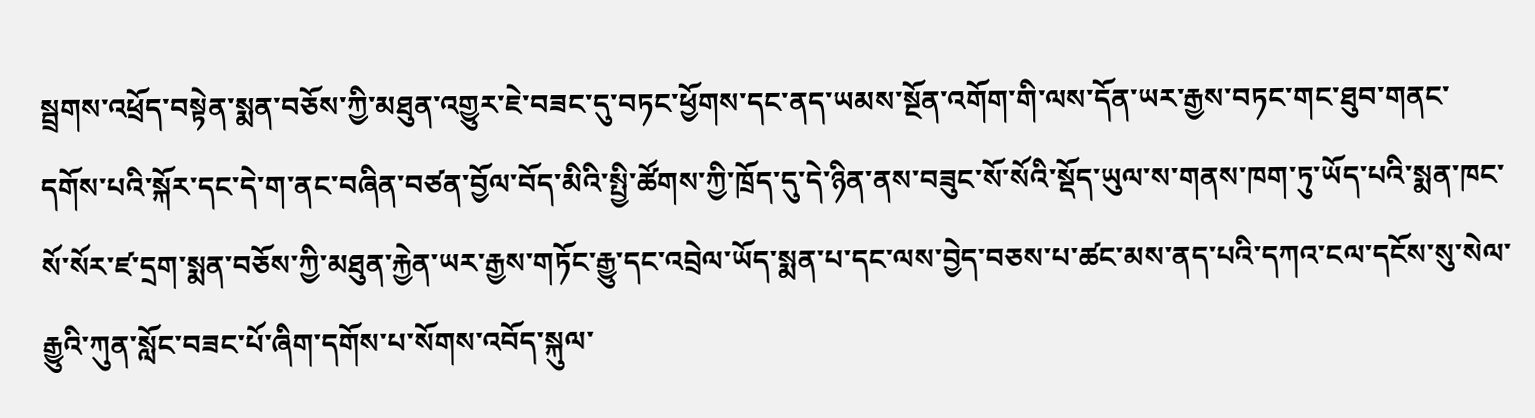སྦྲགས་འཕྲོད་བསྟེན་སྨན་བཅོས་ཀྱི་མཐུན་འགྱུར་ཇེ་བཟང་དུ་བཏང་ཕྱོགས་དང་ནད་ཡམས་སྔོན་འགོག་གི་ལས་དོན་ཡར་རྒྱས་བཏང་གང་ཐུབ་གནང་དགོས་པའི་སྐོར་དང་དེ་ག་ནང་བཞིན་བཙན་བྱོལ་བོད་མིའི་སྤྱི་ཚོགས་ཀྱི་ཁྲོད་དུ་དེ་ཉིན་ནས་བཟུང་སོ་སོའི་སྡོད་ཡུལ་ས་གནས་ཁག་ཏུ་ཡོད་པའི་སྨན་ཁང་སོ་སོར་ཛ་དྲག་སྨན་བཅོས་ཀྱི་མཐུན་རྐྱེན་ཡར་རྒྱས་གཏོང་རྒྱུ་དང་འབྲེལ་ཡོད་སྨན་པ་དང་ལས་བྱེད་བཅས་པ་ཚང་མས་ནད་པའི་དཀའ་ངལ་དངོས་སུ་སེལ་རྒྱུའི་ཀུན་སློང་བཟང་པོ་ཞིག་དགོས་པ་སོགས་འབོད་སྐུལ་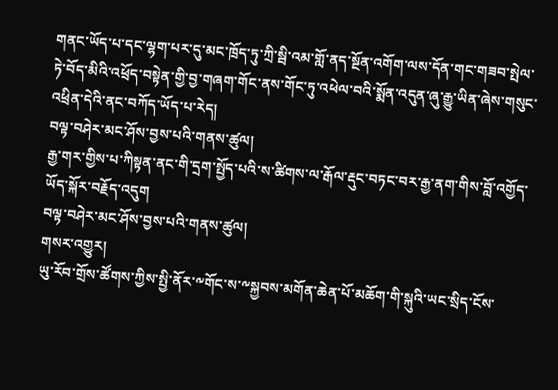གནང་ཡོད་པ་དང་ལྷག་པར་དུ་མང་ཁྲོད་ཏུ་ཀྲི་སྦི་འམ་གློ་ནད་སྔོན་འགོག་ལས་དོན་གང་གཟབ་སྤེལ་ཏེ་བོད་མིའི་འཕྲོད་བསྟེན་གྱི་བྱ་གཞག་གོང་ནས་གོང་ཏུ་འཕེལ་བའི་སྨོན་འདུན་ཞུ་རྒྱུ་ཡིན་ཞེས་གསུང་འཕྲིན་དེའི་ནང་བཀོད་ཡོད་པ་རེད།
བལྟ་བཤེར་མང་ཤོས་བྱས་པའི་གནས་ཚུལ།
རྒྱ་གར་གྱིས་པ་ཀིསྟན་ནང་གི་དྲག་སྤྱོད་པའི་ས་ཚིགས་ལ་རྒོལ་རྡུང་བཏང་བར་རྒྱ་ནག་གིས་བློ་འགྱོད་ཡོད་སྐོར་བརྗོད་འདུག
བལྟ་བཤེར་མང་ཤོས་བྱས་པའི་གནས་ཚུལ།
གསར་འགྱུར།
ཡུ་རོབ་གྲོས་ཚོགས་ཀྱིས་སྤྱི་ནོར་༸གོང་ས་༸སྐྱབས་མགོན་ཆེན་པོ་མཆོག་གི་སྐུའི་ཡང་སྲིད་ངོས་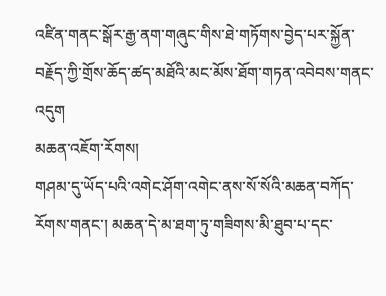འཛིན་གནང་སྒོར་རྒྱ་ནག་གཞུང་གིས་ཐེ་གཏོགས་བྱེད་པར་སྐྱོན་བརྗོད་ཀྱི་གྲོས་ཆོད་ཚད་མཐོའི་མང་མོས་ཐོག་གཏན་འབེབས་གནང་འདུག
མཆན་འཇོག་རོགས།
གཤམ་དུ་ཡོད་པའི་འགེང་ཤོག་འགེང་ནས་སོ་སོའི་མཆན་བཀོད་རོགས་གནང་། མཆན་དེ་མ་ཐག་ཏུ་གཟིགས་མི་ཐུབ་པ་དང་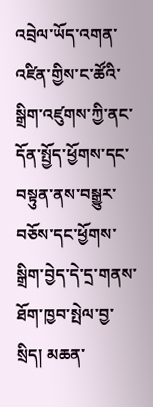འབྲེལ་ཡོད་འགན་འཛིན་གྱིས་ང་ཚོའི་སྒྲིག་འཛུགས་ཀྱི་ནང་དོན་སྤྱོད་ཕྱོགས་དང་བསྟུན་ནས་བསྒྱུར་བཅོས་དང་ཕྱོགས་སྒྲིག་བྱེད་དེ་དྲ་གནས་ཐོག་ཁྱབ་སྤེལ་བྱ་སྲིད། མཆན་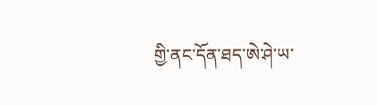གྱི་ནང་དོན་ཐད་ཨེ་ཤེ་ཡ་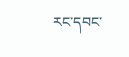རང་དབང་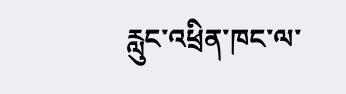རླུང་འཕྲིན་ཁང་ལ་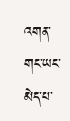འགན་གང་ཡང་མེད་པ་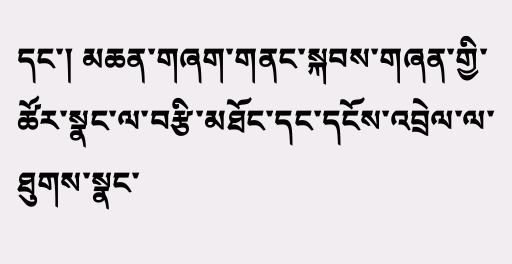དང་། མཆན་གཞག་གནང་སྐབས་གཞན་གྱི་ཚོར་སྣང་ལ་བརྩི་མཐོང་དང་དངོས་འབྲེལ་ལ་ཐུགས་སྣང་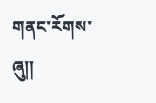གནང་རོགས་ཞུ༎